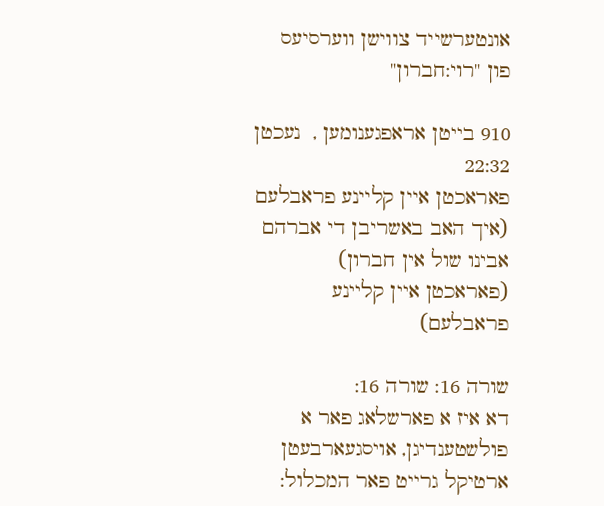אונטערשייד צווישן ווערסיעס פון "רוי:חברון"

910 בייטן אראפגענומען ,  נעכטן 22:32
פאראכטן איין קליינע פראבלעם
(איך האב באשריבן די אברהם אבינו שול אין חברון)
(פאראכטן איין קליינע פראבלעם)

שורה 16: שורה 16:
דא איז א פארשלאג פאר א פולשטענדיגן, אויסגעארבעטן ארטיקל גרייט פאר המכלול: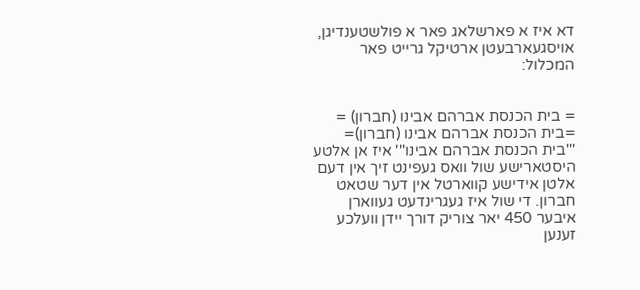דא איז א פארשלאג פאר א פולשטענדיגן, אויסגעארבעטן ארטיקל גרייט פאר המכלול:


= בית הכנסת אברהם אבינו (חברון) =
=בית הכנסת אברהם אבינו (חברון)=
'''בית הכנסת אברהם אבינו''' איז אן אלטע היסטארישע שול וואס געפינט זיך אין דעם אלטן אידישע קווארטל אין דער שטאט חברון. די שול איז געגרינדעט געווארן איבער 450 יאר צוריק דורך יידן וועלכע זענען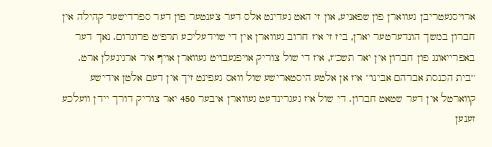ארויסגעטריבן געווארן פון שפאניע, און זי האט געדינט אלס דער צענטער פון דער ספרדישער קהילה אין חברון במשך הונדערטער יארן, ביז זי איז חרוב געווארן אין די שוידעליכע תרפ"ט פרוגרום. נאך דער באפרייאונג פון חברון אין יאר תשכ"ז, איז די שול צוריק אויפגעבויט געווארן אויף איר ארגינעלן ארט.
'''בית הכנסת אברהם אבינו''' איז אן אלטע היסטארישע שול וואס געפינט זיך אין דעם אלטן אידישע קווארטל אין דער שטאט חברון. די שול איז געגרינדעט געווארן איבער 450 יאר צוריק דורך יידן וועלכע זענען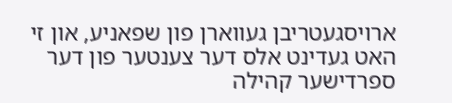ארויסגעטריבן געווארן פון שפאניע, און זי האט געדינט אלס דער צענטער פון דער ספרדישער קהילה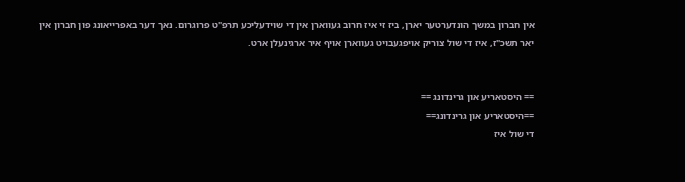אין חברון במשך הונדערטער יארן, ביז זי איז חרוב געווארן אין די שוידעליכע תרפ"ט פרוגרום. נאך דער באפרייאונג פון חברון אין יאר תשכ"ז, איז די שול צוריק אויפגעבויט געווארן אויף איר ארגינעלן ארט.


== היסטאריע און גרינדונג ==
==היסטאריע און גרינדונג==
די שול איז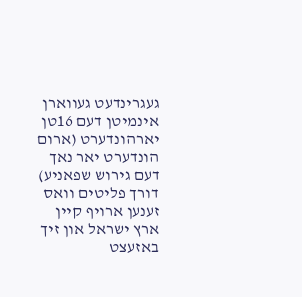געגרינדעט געווארן אינמיטן דעם 16טן יארהונדערט (ארום הונדערט יאר נאך דעם גירוש שפאניע) דורך פליטים וואס זענען ארויף קיין ארץ ישראל און זיך באזעצט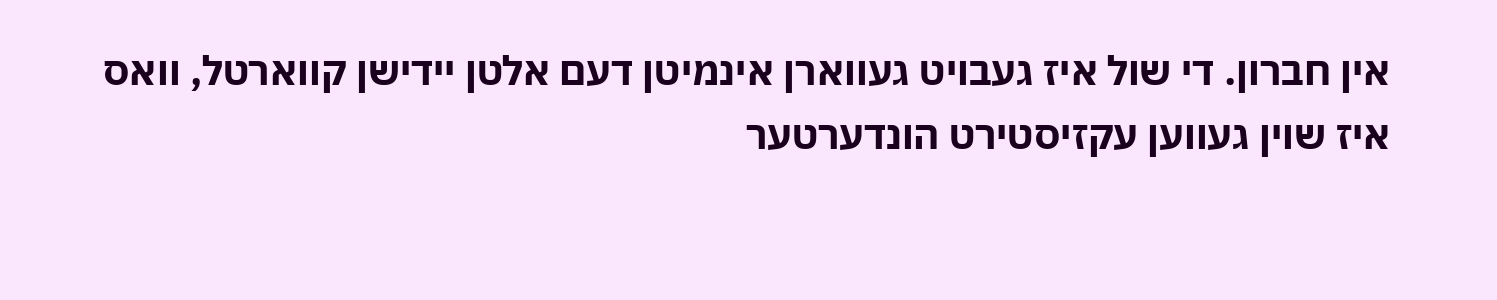אין חברון. די שול איז געבויט געווארן אינמיטן דעם אלטן יידישן קווארטל, וואס איז שוין געווען עקזיסטירט הונדערטער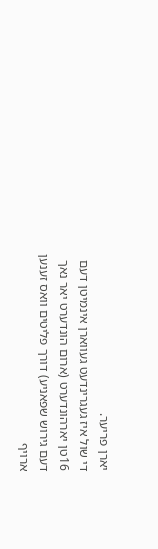יארן פריער.
די שול איז געגרינדעט געווארן אינמיטן דעם 16טן יארהונדערט (ארום הונדערט יאר נאך דעם גירוש שפאניע) דורך פליטים וואס זענען ארויף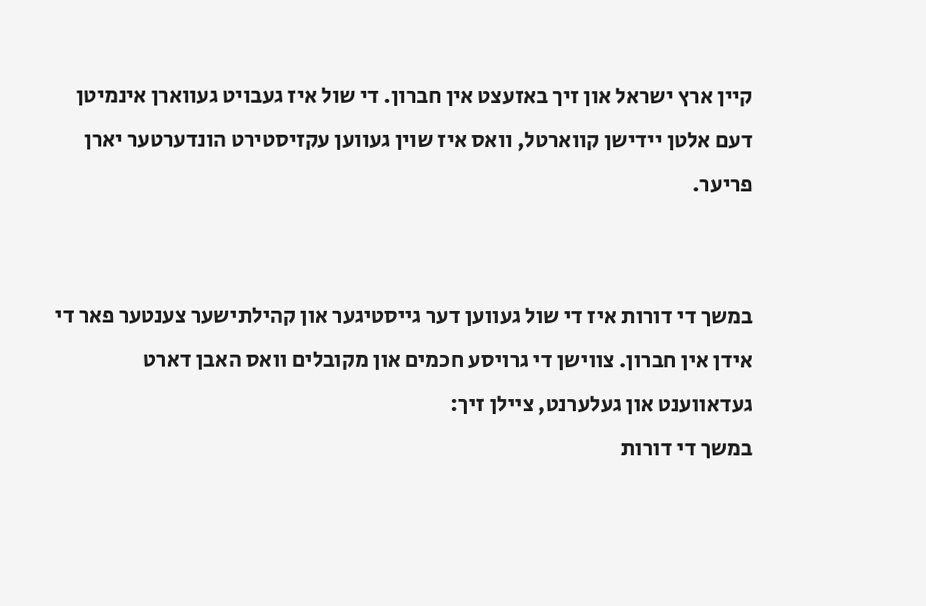קיין ארץ ישראל און זיך באזעצט אין חברון. די שול איז געבויט געווארן אינמיטן דעם אלטן יידישן קווארטל, וואס איז שוין געווען עקזיסטירט הונדערטער יארן פריער.


במשך די דורות איז די שול געווען דער גייסטיגער און קהילתישער צענטער פאר די אידן אין חברון. צווישן די גרויסע חכמים און מקובלים וואס האבן דארט געדאווענט און געלערנט, ציילן זיך:
במשך די דורות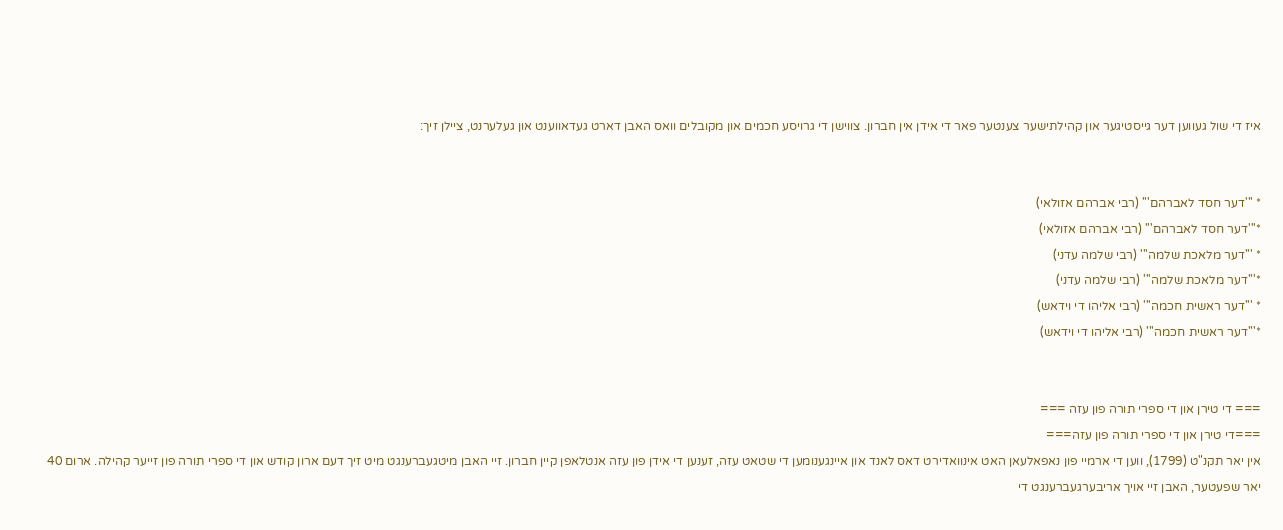איז די שול געווען דער גייסטיגער און קהילתישער צענטער פאר די אידן אין חברון. צווישן די גרויסע חכמים און מקובלים וואס האבן דארט געדאווענט און געלערנט, ציילן זיך:


* '''דער חסד לאברהם''' (רבי אברהם אזולאי)
*'''דער חסד לאברהם''' (רבי אברהם אזולאי)
* '''דער מלאכת שלמה''' (רבי שלמה עדני)
*'''דער מלאכת שלמה''' (רבי שלמה עדני)
* '''דער ראשית חכמה''' (רבי אליהו די וידאש)
*'''דער ראשית חכמה''' (רבי אליהו די וידאש)


=== די טירן און די ספרי תורה פון עזה ===
===די טירן און די ספרי תורה פון עזה===
אין יאר תקנ"ט (1799), ווען די ארמיי פון נאפאלעאן האט אינוואדירט דאס לאנד און איינגענומען די שטאט עזה, זענען די אידן פון עזה אנטלאפן קיין חברון. זיי האבן מיטגעברענגט מיט זיך דעם ארון קודש און די ספרי תורה פון זייער קהילה. ארום 40 יאר שפעטער, האבן זיי אויך אריבערגעברענגט די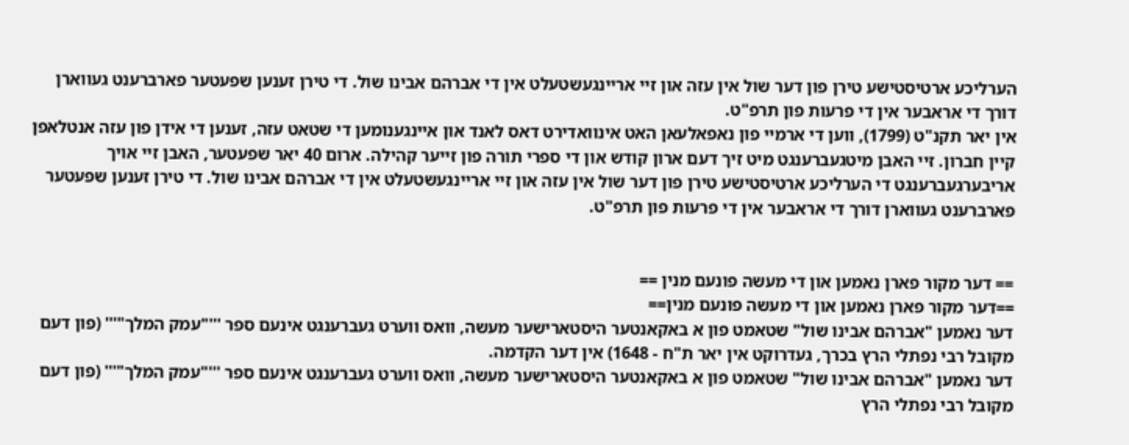הערליכע ארטיסטישע טירן פון דער שול אין עזה און זיי אריינגעשטעלט אין די אברהם אבינו שול. די טירן זענען שפעטער פארברענט געווארן דורך די אראבער אין די פרעות פון תרפ"ט.
אין יאר תקנ"ט (1799), ווען די ארמיי פון נאפאלעאן האט אינוואדירט דאס לאנד און איינגענומען די שטאט עזה, זענען די אידן פון עזה אנטלאפן קיין חברון. זיי האבן מיטגעברענגט מיט זיך דעם ארון קודש און די ספרי תורה פון זייער קהילה. ארום 40 יאר שפעטער, האבן זיי אויך אריבערגעברענגט די הערליכע ארטיסטישע טירן פון דער שול אין עזה און זיי אריינגעשטעלט אין די אברהם אבינו שול. די טירן זענען שפעטער פארברענט געווארן דורך די אראבער אין די פרעות פון תרפ"ט.


== דער מקור פארן נאמען און די מעשה פונעם מנין ==
==דער מקור פארן נאמען און די מעשה פונעם מנין==
דער נאמען "אברהם אבינו שול" שטאמט פון א באקאנטער היסטארישער מעשה, וואס ווערט געברענגט אינעם ספר '''"עמק המלך"''' (פון דעם מקובל רבי נפתלי הרץ בכרך, געדרוקט אין יאר ת"ח - 1648) אין דער הקדמה.
דער נאמען "אברהם אבינו שול" שטאמט פון א באקאנטער היסטארישער מעשה, וואס ווערט געברענגט אינעם ספר '''"עמק המלך"''' (פון דעם מקובל רבי נפתלי הרץ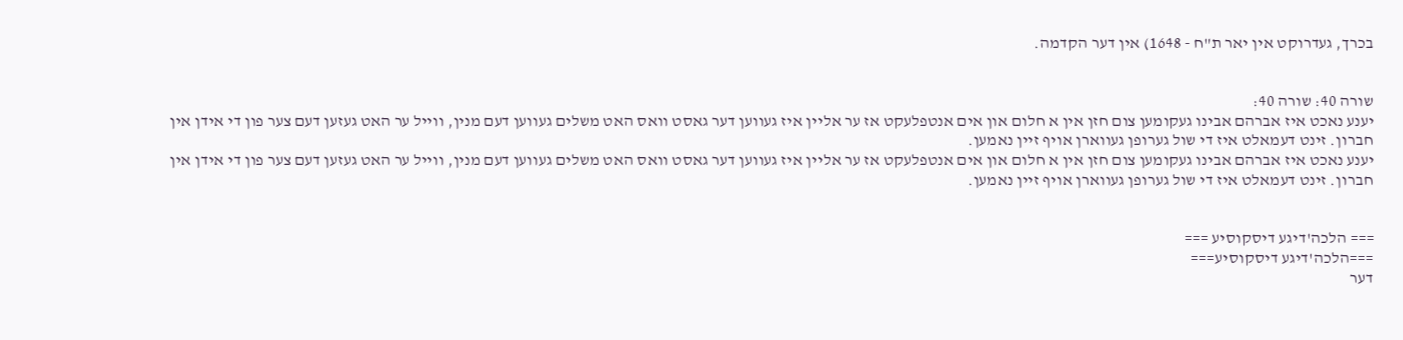בכרך, געדרוקט אין יאר ת"ח - 1648) אין דער הקדמה.


שורה 40: שורה 40:
יענע נאכט איז אברהם אבינו געקומען צום חזן אין א חלום און אים אנטפלעקט אז ער אליין איז געווען דער גאסט וואס האט משלים געווען דעם מנין, ווייל ער האט געזען דעם צער פון די אידן אין חברון. זינט דעמאלט איז די שול גערופן געווארן אויף זיין נאמען.
יענע נאכט איז אברהם אבינו געקומען צום חזן אין א חלום און אים אנטפלעקט אז ער אליין איז געווען דער גאסט וואס האט משלים געווען דעם מנין, ווייל ער האט געזען דעם צער פון די אידן אין חברון. זינט דעמאלט איז די שול גערופן געווארן אויף זיין נאמען.


=== הלכה'דיגע דיסקוסיע ===
===הלכה'דיגע דיסקוסיע===
דער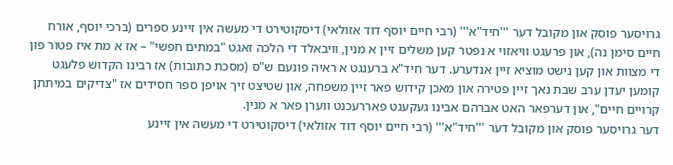גרויסער פוסק און מקובל דער '''חיד"א''' (רבי חיים יוסף דוד אזולאי) דיסקוטירט די מעשה אין זיינע ספרים (ברכי יוסף, אורח חיים סימן נה), און פרעגט וויאזוי א נפטר קען משלים זיין א מנין, וויבאלד די הלכה זאגט "במתים חפשי" – אז א מת איז פטור פון די מצוות און קען נישט מוציא זיין אנדערע. דער חיד"א ברענגט א ראיה פונעם ש"ס (מסכת כתובות) אז רבינו הקדוש פלעגט קומען יעדן ערב שבת נאך זיין פטירה און מאכן קידוש פאר זיין משפחה, און שטיצט זיך אויפן ספר חסידים אז "צדיקים במיתתן קרויים חיים", און דערפאר האט אברהם אבינו געקענט פאררעכנט ווערן פאר א מנין.
דער גרויסער פוסק און מקובל דער '''חיד"א''' (רבי חיים יוסף דוד אזולאי) דיסקוטירט די מעשה אין זיינע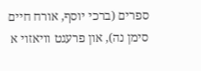ספרים (ברכי יוסף, אורח חיים סימן נה), און פרעגט וויאזוי א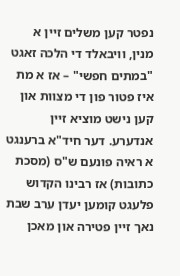נפטר קען משלים זיין א מנין, וויבאלד די הלכה זאגט "במתים חפשי" – אז א מת איז פטור פון די מצוות און קען נישט מוציא זיין אנדערע. דער חיד"א ברענגט א ראיה פונעם ש"ס (מסכת כתובות) אז רבינו הקדוש פלעגט קומען יעדן ערב שבת נאך זיין פטירה און מאכן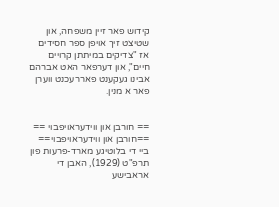קידוש פאר זיין משפחה, און שטיצט זיך אויפן ספר חסידים אז "צדיקים במיתתן קרויים חיים", און דערפאר האט אברהם אבינו געקענט פאררעכנט ווערן פאר א מנין.


== חורבן און ווידעראויפבוי ==
==חורבן און ווידעראויפבוי==
ביי די בלוטיגע מארד-פרעות פון תרפ"ט (1929), האבן די אראבישע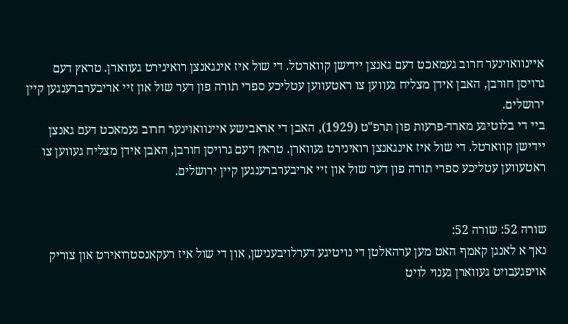איינוואוינער חרוב געמאכט דעם גאנצן יידישן קווארטל. די שול איז אינגאנצן רואינירט געווארן. טראץ דעם גרויסן חורבן, האבן אידן מצליח געווען צו ראטעווען עטליכע ספרי תורה פון דער שול און זיי אריבערברענגען קיין ירושלים.
ביי די בלוטיגע מארד-פרעות פון תרפ"ט (1929), האבן די אראבישע איינוואוינער חרוב געמאכט דעם גאנצן יידישן קווארטל. די שול איז אינגאנצן רואינירט געווארן. טראץ דעם גרויסן חורבן, האבן אידן מצליח געווען צו ראטעווען עטליכע ספרי תורה פון דער שול און זיי אריבערברענגען קיין ירושלים.


שורה 52: שורה 52:
נאך א לאנגן קאמף האט מען ערהאלטן די נויטיגע דערלויבענישן, און די שול איז רעקאנסטרואירט און צוריק אויפגעבויט געווארן גענוי לויט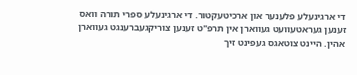די ארגינעלע פלענער און ארכיטעקטור. די ארגינעלע ספרי תורה וואס זענען געראטעוועט געווארן אין תרפ"ט זענען צוריקגעברענגט געווארן אהין. היינט צוטאגס געפינט זיך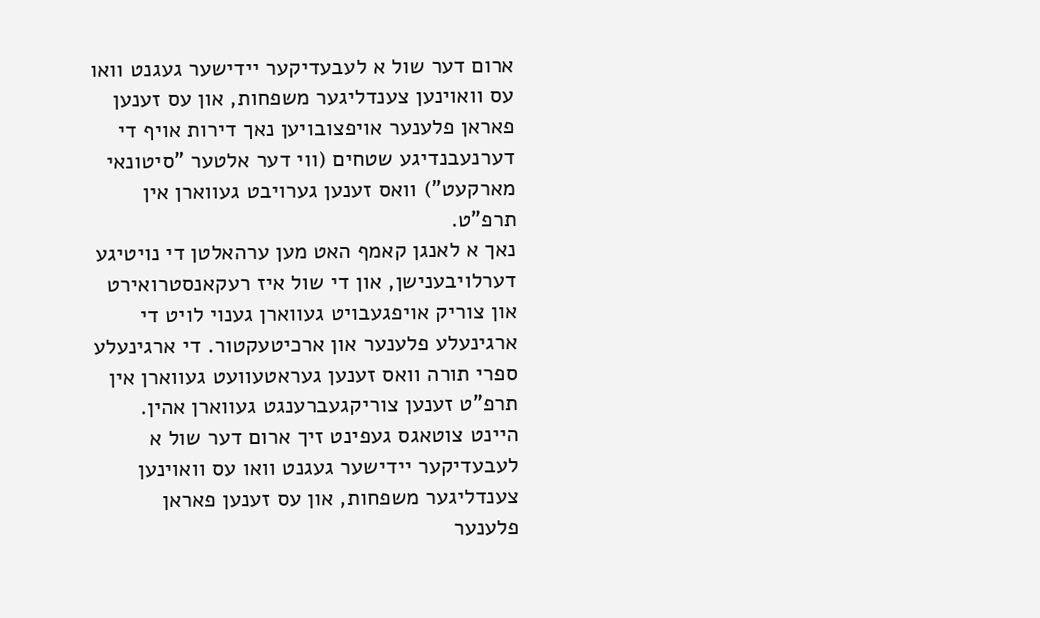ארום דער שול א לעבעדיקער יידישער געגנט וואו עס וואוינען צענדליגער משפחות, און עס זענען פאראן פלענער אויפצובויען נאך דירות אויף די דערנעבנדיגע שטחים (ווי דער אלטער "סיטונאי מארקעט") וואס זענען גערויבט געווארן אין תרפ"ט.
נאך א לאנגן קאמף האט מען ערהאלטן די נויטיגע דערלויבענישן, און די שול איז רעקאנסטרואירט און צוריק אויפגעבויט געווארן גענוי לויט די ארגינעלע פלענער און ארכיטעקטור. די ארגינעלע ספרי תורה וואס זענען געראטעוועט געווארן אין תרפ"ט זענען צוריקגעברענגט געווארן אהין. היינט צוטאגס געפינט זיך ארום דער שול א לעבעדיקער יידישער געגנט וואו עס וואוינען צענדליגער משפחות, און עס זענען פאראן פלענער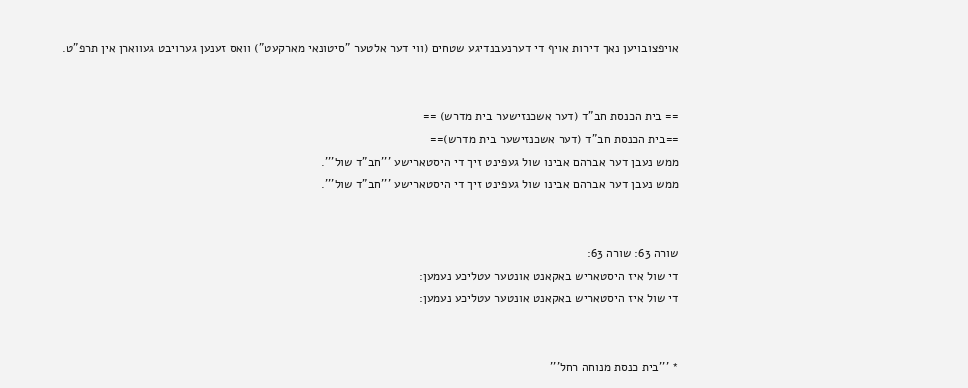אויפצובויען נאך דירות אויף די דערנעבנדיגע שטחים (ווי דער אלטער "סיטונאי מארקעט") וואס זענען גערויבט געווארן אין תרפ"ט.


== בית הכנסת חב"ד (דער אשכנזישער בית מדרש) ==
==בית הכנסת חב"ד (דער אשכנזישער בית מדרש)==
ממש נעבן דער אברהם אבינו שול געפינט זיך די היסטארישע '''חב"ד שול'''.
ממש נעבן דער אברהם אבינו שול געפינט זיך די היסטארישע '''חב"ד שול'''.


שורה 63: שורה 63:
די שול איז היסטאריש באקאנט אונטער עטליכע נעמען:
די שול איז היסטאריש באקאנט אונטער עטליכע נעמען:


* '''בית כנסת מנוחה רחל'''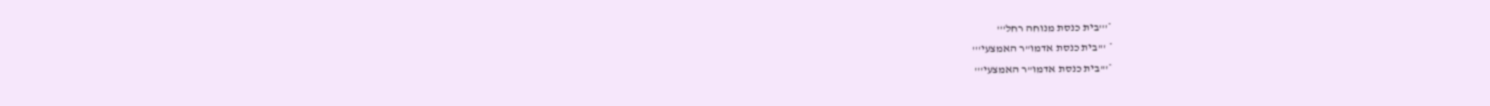*'''בית כנסת מנוחה רחל'''
* '''בית כנסת אדמו"ר האמצעי'''
*'''בית כנסת אדמו"ר האמצעי'''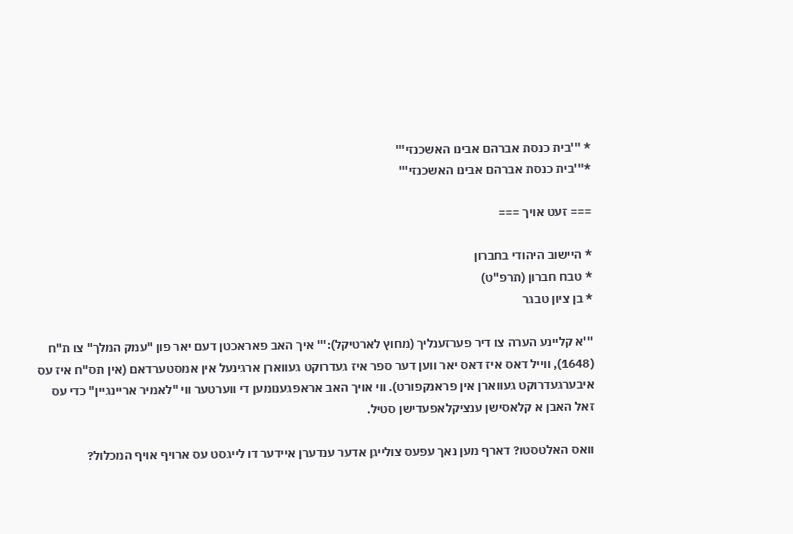* '''בית כנסת אברהם אבינו האשכנזי'''
*'''בית כנסת אברהם אבינו האשכנזי'''

=== זעט אויך ===

* היישוב היהודי בחברון
* טבח חברון (תרפ"ט)
* בן ציון טבגר

'''א קליינע הערה צו דיר פערזענליך (מחוץ לארטיקל):''' איך האב פאראכטן דעם יאר פון "עמק המלך" צו ת"ח (1648), ווייל דאס איז דאס יאר ווען דער ספר איז געדרוקט געווארן ארגינעל אין אמסטערדאם (אין תס"ח איז עס איבערגעדרוקט געווארן אין פראנקפורט). ווי אויך האב אראפגענומען די ווערטער ווי "לאמיר אריינגיין" כדי עס זאל האבן א קלאסישן ענציקלאפעדישן סטיל.

וואס האלטסטו? דארף מען נאך עפעס צולייגן אדער ענדערן איידער דו לייגסט עס ארויף אויף המכלול?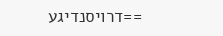==דרויסנדיגע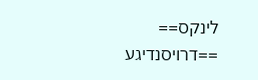לינקס==
==דרויסנדיגע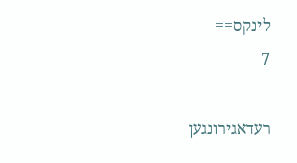לינקס==
7

רעדאגירונגען